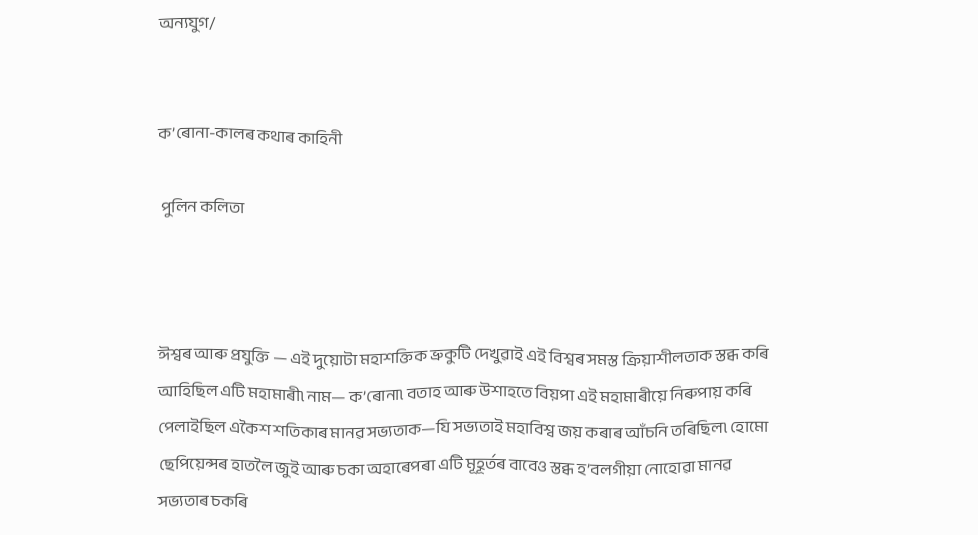অন্যযুগ/


ক’ৰোনা-কালৰ কথাৰ কাহিনী

 পুলিন কলিতা



ঈশ্বৰ আৰু প্ৰযুক্তি — এই দুয়োটা মহাশক্তিক ভ্ৰুকুটি দেখুৱাই এই বিশ্বৰ সমস্ত ক্ৰিয়াশীলতাক স্তব্ধ কৰি আহিছিল এটি মহামাৰী৷ নাম— ক’ৰোনা৷ বতাহ আৰু উশাহতে বিয়পা এই মহামাৰীয়ে নিৰুপায় কৰি পেলাইছিল একৈশ শতিকাৰ মানৱ সভ্যতাক—যি সভ্যতাই মহাবিশ্ব জয় কৰাৰ আঁচনি তৰিছিল৷ হোমো ছেপিয়েন্সৰ হাতলৈ জুই আৰু চকা অহাৰেপৰা এটি মূহূৰ্তৰ বাবেও স্তব্ধ হ’বলগীয়া নোহোৱা মানৱ সভ্যতাৰ চকৰি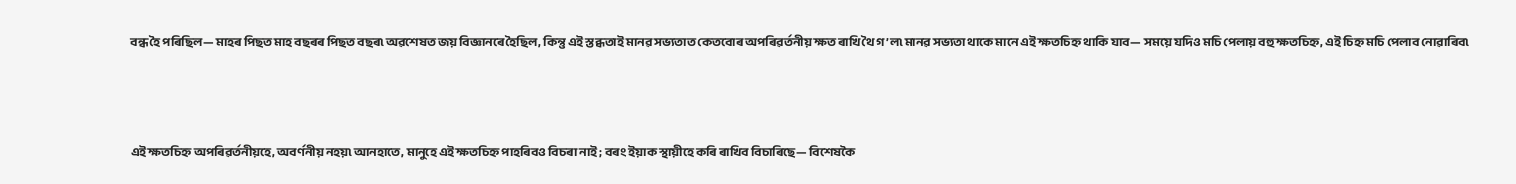বন্ধ হৈ পৰিছিল— মাহৰ পিছত মাহ বছৰৰ পিছত বছৰ৷ অৱশেষত জয় বিজ্ঞানৰে হৈছিল, কিন্তু এই স্তব্ধতাই মানৱ সভ্যতাত কেতবোৰ অপৰিৱৰ্তনীয় ক্ষত ৰাখি থৈ গ’ল৷ মানৱ সভ্যতা থাকে মানে এই ক্ষতচিহ্ন থাকি যাব— সময়ে যদিও মচি পেলায় বহু ক্ষতচিহ্ন, এই চিহ্ন মচি পেলাব নোৱাৰিব৷



এই ক্ষতচিহ্ন অপৰিৱৰ্তনীয়হে, অবৰ্ণনীয় নহয়৷ আনহাতে, মানুহে এই ক্ষতচিহ্ন পাহৰিবও বিচৰা নাই; বৰং ইয়াক স্থায়ীহে কৰি ৰাখিব বিচাৰিছে— বিশেষকৈ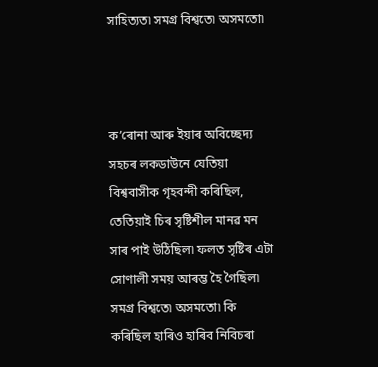সাহিত্যত৷ সমগ্ৰ বিশ্বতে৷ অসমতো৷



ক’ৰোনা আৰু ইয়াৰ অবিচ্ছেদ্য সহচৰ লকডাউনে যেতিয়া বিশ্ববাসীক গৃহবন্দী কৰিছিল, তেতিয়াই চিৰ সৃষ্টিশীল মানৱ মন সাৰ পাই উঠিছিল৷ ফলত সৃষ্টিৰ এটা সোণালী সময় আৰম্ভ হৈ গৈছিল৷ সমগ্ৰ বিশ্বতে৷ অসমতো৷ কি কৰিছিল হাৰিও হাৰিব নিবিচৰা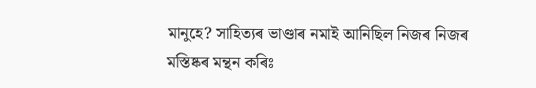মানুহে? সাহিত্যৰ ভাণ্ডাৰ নমাই আনিছিল নিজৰ নিজৰ মস্তিষ্কৰ মন্থন কৰিঃ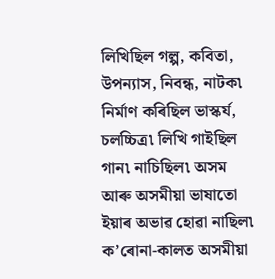লিখিছিল গল্প, কবিতা, উপন্যাস, নিবন্ধ, নাটক৷ নিৰ্মাণ কৰিছিল ভাস্কৰ্য, চলচ্চিত্ৰ৷ লিখি গাইছিল গান৷ নাচিছিল৷ অসম আৰু অসমীয়া ভাষাতো ইয়াৰ অভাৱ হোৱা নাছিল৷ ক’ৰোনা-কালত অসমীয়া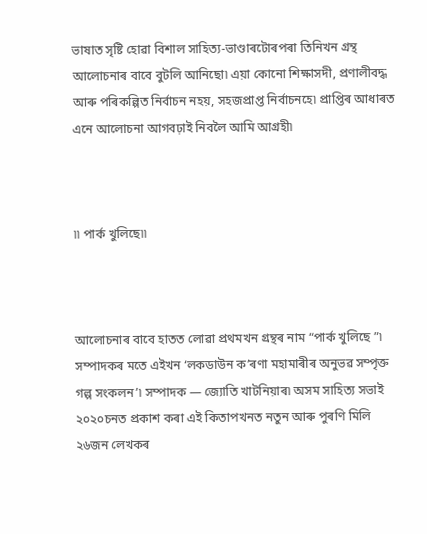ভাষাত সৃষ্টি হোৱা বিশাল সাহিত্য-ভাণ্ডাৰটোৰপৰা তিনিখন গ্ৰন্থ আলোচনাৰ বাবে বুটলি আনিছো৷ এয়া কোনো শিক্ষাসদী, প্ৰণালীবদ্ধ আৰু পৰিকল্পিত নিৰ্বাচন নহয়, সহজপ্ৰাপ্ত নিৰ্বাচনহে৷ প্ৰাপ্তিৰ আধাৰত এনে আলোচনা আগবঢ়াই নিবলৈ আমি আগ্ৰহী৷



৷৷ পাৰ্ক খুলিছে৷৷



আলোচনাৰ বাবে হাতত লোৱা প্ৰথমখন গ্ৰন্থৰ নাম “পাৰ্ক খুলিছে ”৷ সম্পাদকৰ মতে এইখন ‘লকডাউন ক’ৰণা মহামাৰীৰ অনুভৱ সম্পৃক্ত গল্প সংকলন’৷ সম্পাদক — জ্যোতি খাটনিয়াৰ৷ অসম সাহিত্য সভাই ২০২০চনত প্ৰকাশ কৰা এই কিতাপখনত নতুন আৰু পুৰণি মিলি ২৬জন লেখকৰ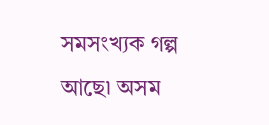সমসংখ্যক গল্প আছে৷ অসম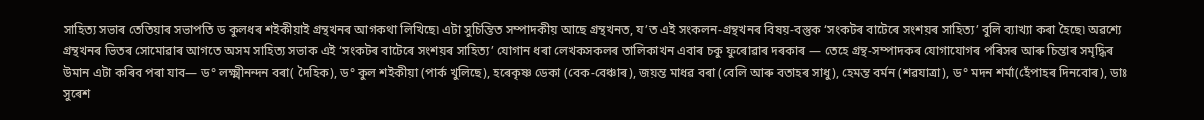সাহিত্য সভাৰ তেতিয়াৰ সভাপতি ড কুলধৰ শইকীয়াই গ্ৰন্থখনৰ আগকথা লিখিছে৷ এটা সুচিন্তিত সম্পাদকীয় আছে গ্ৰন্থখনত, য’ত এই সংকলন-গ্ৰন্থখনৰ বিষয়-বস্তুক ‘সংকটৰ বাটেৰে সংশয়ৰ সাহিত্য’ বুলি ব্যাখ্যা কৰা হৈছে৷ অৱশ্যে গ্ৰন্থখনৰ ভিতৰ সোমোৱাৰ আগতে অসম সাহিত্য সভাক এই ‘সংকটৰ বাটেৰে সংশয়ৰ সাহিত্য’ যোগান ধৰা লেখকসকলৰ তালিকাখন এবাৰ চকু ফুৰোৱাৰ দৰকাৰ — তেহে গ্ৰন্থ-সম্পাদকৰ যোগাযোগৰ পৰিসৰ আৰু চিন্তাৰ সমৃদ্ধিৰ উমান এটা কৰিব পৰা যাব— ড° লক্ষ্মীনন্দন বৰা( দৈহিক), ড° কুল শইকীয়া (পার্ক খুলিছে), হৰেকৃষ্ণ ডেকা (বেক-বেঞ্চাৰ), জয়ন্ত মাধৱ বৰা (বেলি আৰু বতাহৰ সাধু), হেমন্ত বর্মন (শৱযাত্রা), ড° মদন শর্মা(হেঁপাহৰ দিনবোৰ), ডাঃ সুৰেশ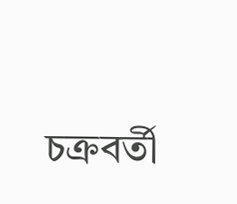চক্রবর্তী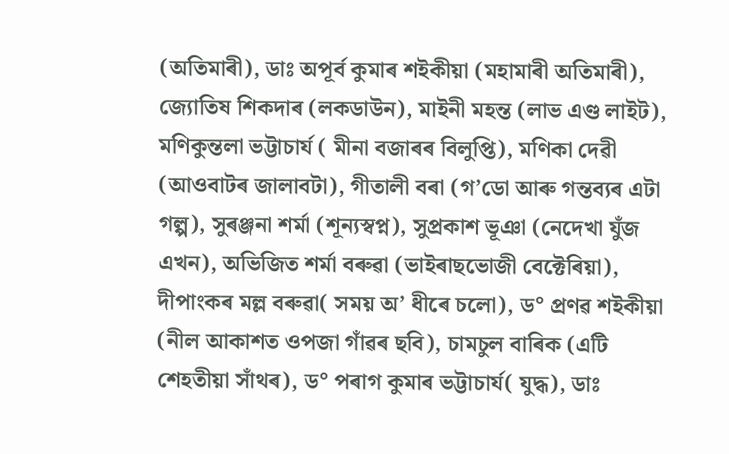(অতিমাৰী), ডাঃ অপূর্ব কুমাৰ শইকীয়া (মহামাৰী অতিমাৰী), জ্যোতিষ শিকদাৰ (লকডাউন), মাইনী মহন্ত (লাভ এণ্ড লাইট), মণিকুন্তলা ভট্টাচাৰ্য ( মীনা বজাৰৰ বিলুপ্তি), মণিকা দেৱী (আওবাটৰ জালাবটা), গীতালী বৰা (গ’ডো আৰু গন্তব্যৰ এটা গল্প), সুৰঞ্জনা শর্মা (শূন্যস্বপ্ন), সুপ্রকাশ ভূঞা (নেদেখা যুঁজ এখন), অভিজিত শৰ্মা বৰুৱা (ভাইৰাছভোজী বেক্টেৰিয়া), দীপাংকৰ মল্ল বৰুৱা( সময় অ’ ধীৰে চলো), ড° প্ৰণৱ শইকীয়া (নীল আকাশত ওপজা গাঁৱৰ ছবি), চামচুল বাৰিক (এটি শেহতীয়া সাঁথৰ), ড° পৰাগ কুমাৰ ভট্টাচাৰ্য( যুদ্ধ), ডাঃ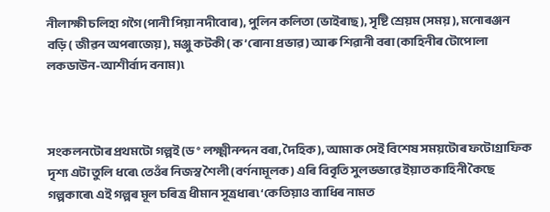নীলাক্ষী চলিহা গগৈ(পানী পিয়া নদীবোৰ), পুলিন কলিতা (ভাইৰাছ), সৃষ্টি শ্রেয়ম (সময়), মনোৰঞ্জন বড়ি( জীৱন অপৰাজেয়), মঞ্জু কটকী( ক’ৰোনা প্ৰভাৱ) আৰু শিৱানী বৰা (কাহিনীৰ টোপোলা লকডাউন-আশীর্বাদ বনাম)৷



সংকলনটোৰ প্ৰথমটো গল্পই (ড° লক্ষ্মীনন্দন বৰা, দৈহিক), আমাক সেই বিশেষ সময়টোৰ ফটোগ্ৰাফিক দৃশ্য এটা তুলি ধৰে৷ তেওঁৰ নিজস্ব শৈলী (বৰ্ণনামূলক) এৰি বিবৃতি সুলভভাৱে ইয়াত কাহিনী কৈছে গল্পকাৰে৷ এই গল্পৰ মূল চৰিত্ৰ ধীমান সূত্ৰধাৰ৷ ‘কেতিয়াও ব্যাধিৰ নামত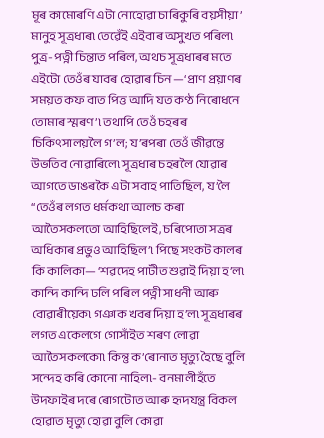মূৰ কামোৰণি এটা নোহোৱা চাৰিকুৰি বয়সীয়া’ মানুহ সূত্ৰধাৰ৷ তেৱেঁই এইবাৰ অসুখত পৰিল৷ পুত্ৰ-পত্নী চিন্তাত পৰিল, অথচ সূত্ৰধাৰৰ মতে এইটো তেওঁৰ যাবৰ হোৱাৰ চিন —‘প্ৰাণ প্ৰয়াণৰ সময়ত কফ বাত পিত্ত আদি যত কণ্ঠ নিৰোধনে তোমাৰ স্মৰণ’৷ তথাপি তেওঁ চহৰৰ চিকিৎসালয়লৈ গ’ল; য’ৰপৰা তেওঁ জীৱন্তে উভতিব নোৱাৰিলে৷ সূত্ৰধাৰ চহৰলৈ যোৱাৰ আগতে ডাঙৰকৈ এটা সবাহ পাতিছিল, য’লৈ ‘‘তেওঁৰ লগত ধৰ্মকথা আলচ কৰা আতৈসকলতো আহিছিলেই, চৰিপোতা সত্ৰৰ অধিকাৰ প্ৰভুও আহিছিল’৷ পিছে সংকট কালৰ কি কালিকা— ‘শৱদেহ পাটীত শুৱাই দিয়া হ’ল৷ কান্দি কান্দি ঢলি পৰিল পত্নী সাধনী আৰু বোৱাৰীয়েক৷ গঞাক খবৰ দিয়া হ’ল৷ সূত্ৰধাৰৰ লগত একেলগে গোসাঁইত শৰণ লোৱা আতৈসকলকো৷ কিন্তু ক’ৰোনাত মৃত্যু হৈছে বুলি সন্দেহ কৰি কোনো নাহিল৷- বনমালীহঁতে উদফাইৰ দৰে ৰোগটোত আৰু হৃদযন্ত্র বিকল হোৱাত মৃত্যু হোৱা বুলি কোৱা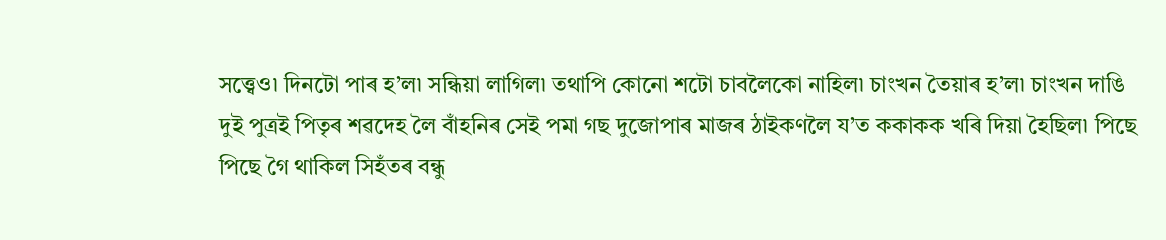সত্ত্বেও৷ দিনটো পাৰ হ’ল৷ সন্ধিয়া লাগিল৷ তথাপি কোনো শটো চাবলৈকো নাহিল৷ চাংখন তৈয়াৰ হ’ল৷ চাংখন দাঙি দুই পুত্ৰই পিতৃৰ শৱদেহ লৈ বাঁহনিৰ সেই পমা গছ দুজোপাৰ মাজৰ ঠাইকণলৈ য’ত ককাকক খৰি দিয়া হৈছিল৷ পিছে পিছে গৈ থাকিল সিহঁতৰ বন্ধু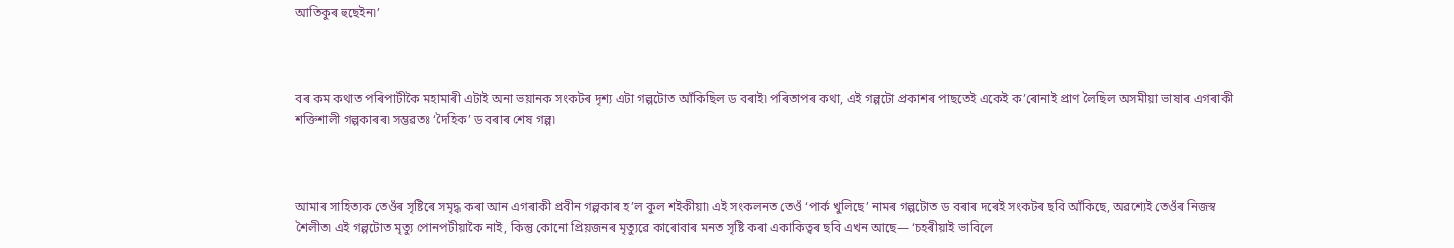আতিকুৰ হুছেইন৷’



বৰ কম কথাত পৰিপাটীকৈ মহামাৰী এটাই অনা ভয়ানক সংকটৰ দৃশ্য এটা গল্পটোত আঁকিছিল ড বৰাই৷ পৰিতাপৰ কথা, এই গল্পটো প্ৰকাশৰ পাছতেই একেই ক’ৰোনাই প্ৰাণ লৈছিল অসমীয়া ভাষাৰ এগৰাকী শক্তিশালী গল্পকাৰৰ৷ সম্ভৱতঃ ‘দৈহিক’ ড বৰাৰ শেষ গল্প৷



আমাৰ সাহিত্যক তেওঁৰ সৃষ্টিৰে সমৃদ্ধ কৰা আন এগৰাকী প্ৰবীন গল্পকাৰ হ’ল কুল শইকীয়া৷ এই সংকলনত তেওঁ ‘পাৰ্ক খুলিছে’ নামৰ গল্পটোত ড বৰাৰ দৰেই সংকটৰ ছবি আঁকিছে, অৱশ্যেই তেওঁৰ নিজস্ব শৈলীত৷ এই গল্পটোত মৃত্যু পোনপটীয়াকৈ নাই, কিন্তু কোনো প্ৰিয়জনৰ মৃত্যুৱে কাৰোবাৰ মনত সৃষ্টি কৰা একাকিত্বৰ ছবি এখন আছে— ‘চহৰীয়াই ভাবিলে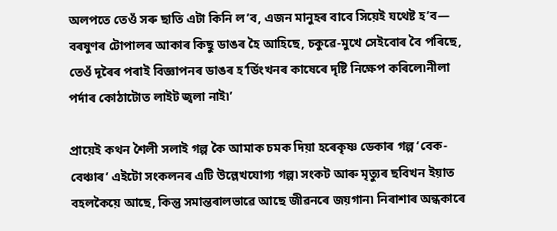অলপতে তেওঁ সৰু ছাতি এটা কিনি ল’ব, এজন মানুহৰ বাবে সিয়েই যথেষ্ট হ’ব— বৰষুণৰ টোপালৰ আকাৰ কিছু ডাঙৰ হৈ আহিছে, চকুৱে-মুখে সেইবোৰ বৈ পৰিছে, তেওঁ দূৰৈৰ পৰাই বিজ্ঞাপনৰ ডাঙৰ হ’র্ডিংখনৰ কাষেৰে দৃষ্টি নিক্ষেপ কৰিলে৷নীলা পৰ্দাৰ কোঠাটোত লাইট জ্বলা নাই৷’

প্ৰায়েই কথন শৈলী সলাই গল্প কৈ আমাক চমক দিয়া হৰেকৃষ্ণ ডেকাৰ গল্প ‘বেক-বেঞ্চাৰ’ এইটো সংকলনৰ এটি উল্লেখযোগ্য গল্প৷ সংকট আৰু মৃত্যুৰ ছবিখন ইয়াত বহলকৈয়ে আছে, কিন্তু সমান্তৰালভাৱে আছে জীৱনৰে জয়গান৷ নিৰাশাৰ অন্ধকাৰে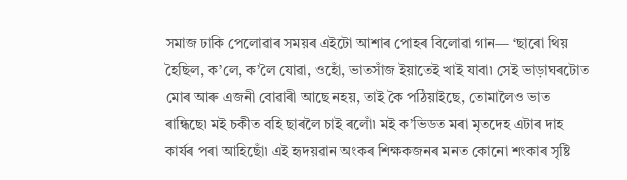সমাজ ঢাকি পেলোৱাৰ সময়ৰ এইটো আশাৰ পোহৰ বিলোৱা গান— ‘ছাৰো থিয় হৈছিল, ক’লে, ক’লৈ যোৱা, ওহোঁ, ভাতসাঁজ ইয়াতেই খাই যাবা৷ সেই ভাড়াঘৰটোত মোৰ আৰু এজনী বোৱাৰী আছে নহয়, তাই কৈ পঠিয়াইছে, তোমালৈও ভাত ৰান্ধিছে৷ মই চকীত বহি ছাৰলৈ চাই ৰলোঁ৷ মই ক’ভিডত মৰা মৃতদেহ এটাৰ দাহ কাৰ্যৰ পৰা আহিছোঁ৷ এই হৃদয়ৱান অংকৰ শিক্ষকজনৰ মনত কোনো শংকাৰ সৃষ্টি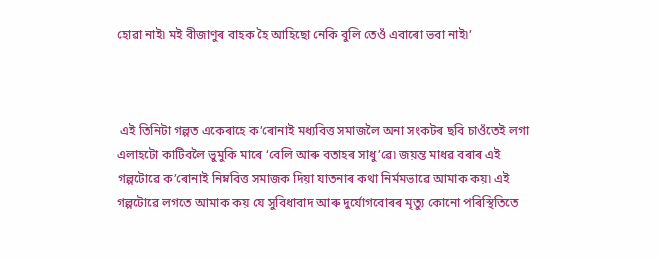হোৱা নাই৷ মই বীজাণুৰ বাহক হৈ আহিছো নেকি বুলি তেওঁ এবাৰো ভবা নাই৷’



 এই তিনিটা গল্পত একেৰাহে ক’ৰোনাই মধ্যবিত্ত সমাজলৈ অনা সংকটৰ ছবি চাওঁতেই লগা এলাহটো কাটিবলৈ ভুমুকি মাৰে ‘বেলি আৰু বতাহৰ সাধু’ৱে৷ জয়ন্ত মাধৱ বৰাৰ এই গল্পটোৱে ক’ৰোনাই নিম্নবিত্ত সমাজক দিয়া যাতনাৰ কথা নিৰ্মমভাৱে আমাক কয়৷ এই গল্পটোৱে লগতে আমাক কয় যে সুবিধাবাদ আৰু দুৰ্যোগবোৰৰ মৃত্যু কোনো পৰিস্থিতিতে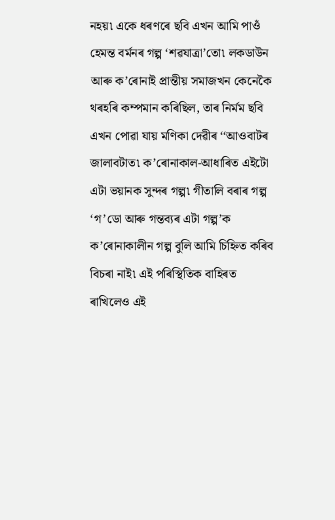নহয়৷ একে ধৰণৰে ছবি এখন আমি পাওঁ হেমন্ত বৰ্মনৰ গল্প ‘শৱযাত্ৰা’তো৷ লকডাউন আৰু ক’ৰোনাই প্ৰান্তীয় সমাজখন কেনেকৈ থৰহৰি কম্পমান কৰিছিল, তাৰ নিৰ্মম ছবি এখন পোৱা যায় মণিকা দেৱীৰ ‘‘আওবাটৰ জালাবটাত৷ ক’ৰোনাকাল-আধাৰিত এইটো এটা ভয়ানক সুন্দৰ গল্প৷ গীতালি বৰাৰ গল্প ‘গ’ডো আৰু গন্তব্যৰ এটা গল্প’ক ক’ৰোনাকালীন গল্প বুলি আমি চিহ্নিত কৰিব বিচৰা নাই৷ এই পৰিস্থিতিক বাহিৰত ৰাখিলেও এই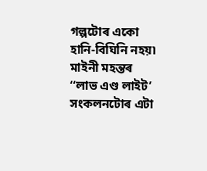গল্পটোৰ একো হানি-বিঘিনি নহয়৷ মাইনী মহন্তৰ ‘‘লাভ এণ্ড লাইট’ সংকলনটোৰ এটা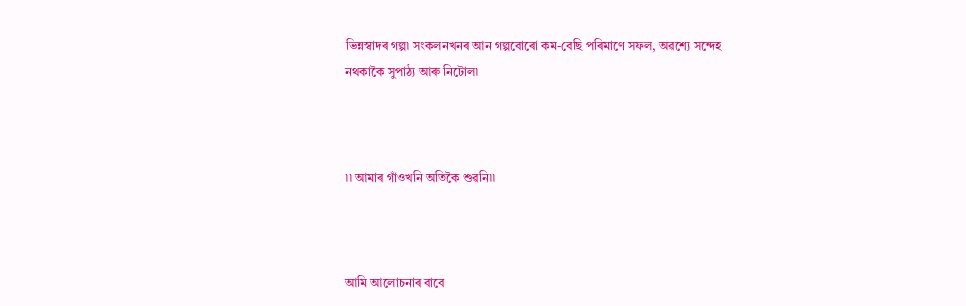ভিন্নস্বাদৰ গল্প৷ সংকলনখনৰ আন গল্পবোৰো কম-বেছি পৰিমাণে সফল, অৱশ্যে সন্দেহ নথকাকৈ সুপাঠ্য আৰু নিটোল৷



৷৷ আমাৰ গাঁওখনি অতিকৈ শুৱনি৷৷



আমি আলোচনাৰ বাবে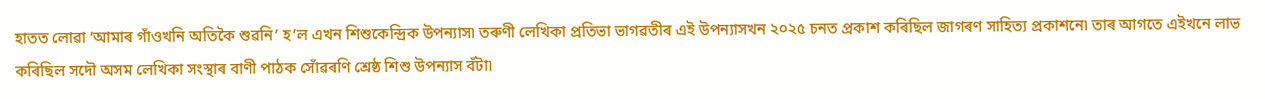হাতত লোৱা ‘আমাৰ গাঁওখনি অতিকৈ শুৱনি’ হ’ল এখন শিশুকেন্দ্ৰিক উপন্যাস৷ তৰুণী লেখিকা প্ৰতিভা ভাগৱতীৰ এই উপন্যাসখন ২০২৫ চনত প্ৰকাশ কৰিছিল জাগৰণ সাহিত্য প্ৰকাশনে৷ তাৰ আগতে এইখনে লাভ কৰিছিল সদৌ অসম লেখিকা সংস্থাৰ বাণী পাঠক সোঁৱৰণি শ্ৰেষ্ঠ শিশু উপন্যাস বঁটা৷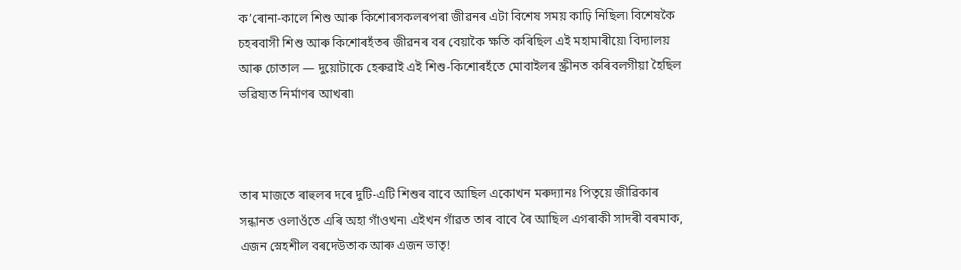ক’ৰোনা-কালে শিশু আৰু কিশোৰসকলৰপৰা জীৱনৰ এটা বিশেষ সময় কাঢ়ি নিছিল৷ বিশেষকৈ চহৰবাসী শিশু আৰু কিশোৰহঁতৰ জীৱনৰ বৰ বেয়াকৈ ক্ষতি কৰিছিল এই মহামাৰীয়ে৷ বিদ্যালয় আৰু চোতাল — দুয়োটাকে হেৰুৱাই এই শিশু-কিশোৰহঁতে মোবাইলৰ স্ক্ৰীনত কৰিবলগীয়া হৈছিল ভৱিষ্যত নিৰ্মাণৰ আখৰা৷



তাৰ মাজতে ৰাহুলৰ দৰে দুটি-এটি শিশুৰ বাবে আছিল একোখন মৰুদ্যানঃ পিতৃয়ে জীৱিকাৰ সন্ধানত ওলাওঁতে এৰি অহা গাঁওখন৷ এইখন গাঁৱত তাৰ বাবে ৰৈ আছিল এগৰাকী সাদৰী বৰমাক, এজন স্নেহশীল বৰদেউতাক আৰু এজন ভাতৃ!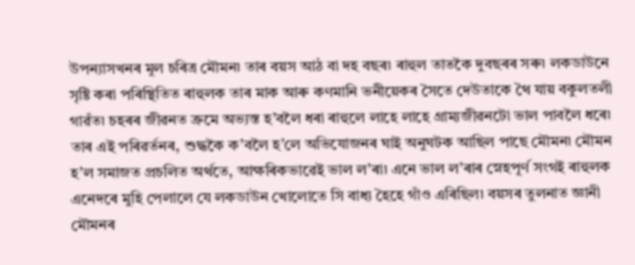উপন্যাসখনৰ মূল চৰিত্ৰ মৌমন৷ তাৰ বয়স আঠ বা দহ বছৰ৷ ৰাহুল তাতকৈ দুবছৰৰ সৰু৷ লকডাউনে সৃষ্টি কৰা পৰিস্থিতিত ৰাহুলক তাৰ মাক আৰু কণমানি ভনীয়েকৰ সৈতে দেউতাকে থৈ যায় বকুলতলী গাৱঁত৷ চহৰৰ জীৱনত ক্ৰমে অভ্যস্ত হ’বলৈ ধৰা ৰাহুলে লাহে লাহে গ্ৰাম্যজীৱনটো ভাল পাবলৈ ধৰে৷ তাৰ এই পৰিৱৰ্তনৰ, শুদ্ধকৈ ক’বলৈ হ’লে অভিযোজনৰ ঘাই অনুঘটক আছিল পাছে মৌমন৷ মৌমন হ’ল সমাজত প্ৰচলিত অৰ্থতে, আক্ষৰিকভাৱেই ভাল ল’ৰা৷ এনে ভাল ল’ৰাৰ স্নেহপূৰ্ণ সংগই ৰাহুলক এনেদৰে মুহি পেলালে যে লকডাউন খোলোতে সি বাধ্য হৈহে গাঁও এৰিছিল৷ বয়সৰ তুলনাত জ্ঞানী মৌমনৰ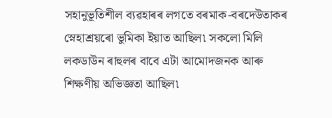সহানুভূতিশীল ব্যৱহাৰৰ লগতে বৰমাক-বৰদেউতাকৰ স্নেহাশ্ৰয়ৰো ভুমিকা ইয়াত আছিল৷ সকলো মিলি লকডাউন ৰাহুলৰ বাবে এটা আমোদজনক আৰু শিক্ষণীয় অভিজ্ঞতা আছিল৷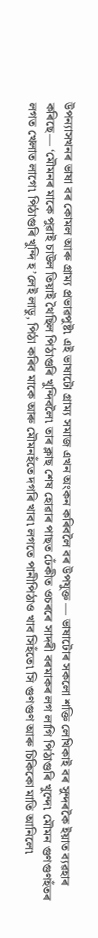উপন্যাসখনৰ ভাষা বৰ কোমল আৰু গ্ৰাম্য প্ৰভাৱপুষ্ট৷ এই ভাষাটো গ্ৰাম্য সমাজ এখন অংকন কৰিবলৈ বৰ উপযুক্ত — ভাষাটোৰ সকলো শক্তি লেখিকাই বৰ সুন্দৰকৈ ইয়াত ব্যৱহাৰ কৰিছে— ‘মৌমনৰ মাকে পুৱাই চাউল তিয়াই থৈছিল পিঠাগুৰি খুন্দিবলৈ৷ তাৰ ক্লাছ শেষ হোৱাৰ পাছত ঢেঁকীত ওচৰৰে সাদৰী বৰমাকৰ লগ লাগি পিঠাগুৰি খুন্দে৷ মৌমন গুণগুণহঁতৰ লগত খেলাত লাগে৷ পিঠাগুৰি খুন্দি হ’লেই লাডু, পিঠা কৰিব মাকে আৰু মৌমনহঁতে দগৰি খাব৷ লগতে পানীপিঠাও খাব সিহঁতে৷ সি গুণগুণ আৰু চিকিকো মাতি আনিলে৷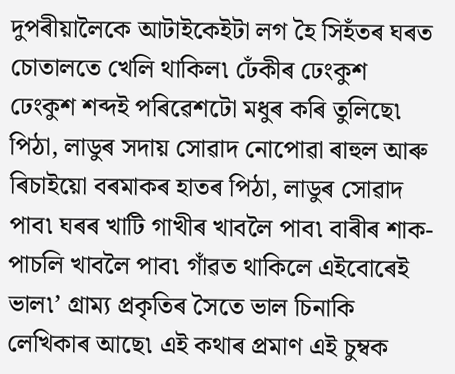দুপৰীয়ালৈকে আটাইকেইটা লগ হৈ সিহঁতৰ ঘৰত চোতালতে খেলি থাকিল৷ ঢেঁকীৰ ঢেংকুশ ঢেংকুশ শব্দই পৰিৱেশটো মধুৰ কৰি তুলিছে৷ পিঠা, লাডুৰ সদায় সোৱাদ নোপোৱা ৰাহুল আৰু ৰিচাইয়ো বৰমাকৰ হাতৰ পিঠা, লাডুৰ সোৱাদ পাব৷ ঘৰৰ খাটি গাখীৰ খাবলৈ পাব৷ বাৰীৰ শাক-পাচলি খাবলৈ পাব৷ গাঁৱত থাকিলে এইবোৰেই ভাল৷’ গ্ৰাম্য প্ৰকৃতিৰ সৈতে ভাল চিনাকি লেখিকাৰ আছে৷ এই কথাৰ প্ৰমাণ এই চুম্বক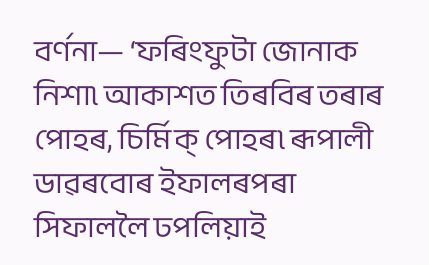বৰ্ণনা— ‘ফৰিংফুটা জোনাক নিশা৷ আকাশত তিৰবিৰ তৰাৰ পোহৰ, চিৰ্মিক্‌ পোহৰ৷ ৰূপালী ডাৱৰবোৰ ইফালৰপৰা সিফাললৈ ঢপলিয়াই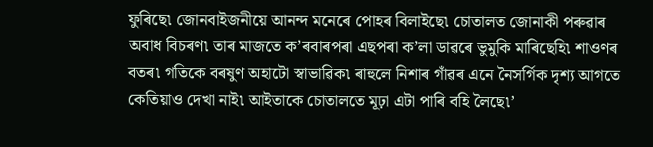ফুৰিছে৷ জোনবাইজনীয়ে আনন্দ মনেৰে পোহৰ বিলাইছে৷ চোতালত জোনাকী পৰুৱাৰ অবাধ বিচৰণ৷ তাৰ মাজতে ক’ৰবাৰপৰা এছপৰা ক’লা ডাৱৰে ভুমুকি মাৰিছেহি৷ শাওণৰ বতৰ৷ গতিকে বৰষুণ অহাটো স্বাভাৱিক৷ ৰাহুলে নিশাৰ গাঁৱৰ এনে নৈসর্গিক দৃশ্য আগতে কেতিয়াও দেখা নাই৷ আইতাকে চোতালতে মূঢ়া এটা পাৰি বহি লৈছে৷’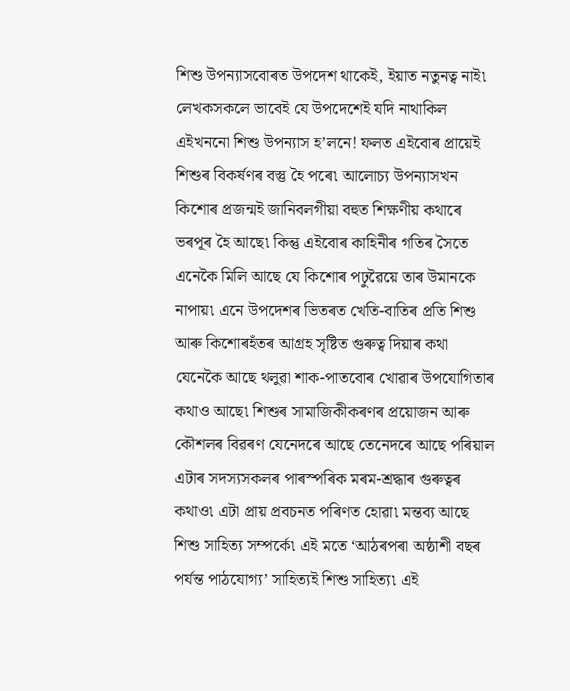শিশু উপন্যাসবোৰত উপদেশ থাকেই, ইয়াত নতুনত্ব নাই৷ লেখকসকলে ভাবেই যে উপদেশেই যদি নাথাকিল এইখননো শিশু উপন্যাস হ’লনে! ফলত এইবোৰ প্ৰায়েই শিশুৰ বিকৰ্ষণৰ বস্তু হৈ পৰে৷ আলোচ্য উপন্যাসখন কিশোৰ প্ৰজন্মই জানিবলগীয়া বহুত শিক্ষণীয় কথাৰে ভৰপূৰ হৈ আছে৷ কিন্তু এইবোৰ কাহিনীৰ গতিৰ সৈতে এনেকৈ মিলি আছে যে কিশোৰ পঢ়ুৱৈয়ে তাৰ উমানকে নাপায়৷ এনে উপদেশৰ ভিতৰত খেতি-বাতিৰ প্ৰতি শিশু আৰু কিশোৰহঁতৰ আগ্ৰহ সৃষ্টিত গুৰুত্ব দিয়াৰ কথা যেনেকৈ আছে থলুৱা শাক-পাতবোৰ খোৱাৰ উপযোগিতাৰ কথাও আছে৷ শিশুৰ সামাজিকীকৰণৰ প্ৰয়োজন আৰু কৌশলৰ বিৱৰণ যেনেদৰে আছে তেনেদৰে আছে পৰিয়াল এটাৰ সদস্যসকলৰ পাৰস্পৰিক মৰম-শ্ৰদ্ধাৰ গুৰুত্বৰ কথাও৷ এটা প্ৰায় প্ৰবচনত পৰিণত হোৱা৷ মন্তব্য আছে শিশু সাহিত্য সম্পৰ্কে৷ এই মতে ‘আঠৰপৰা অষ্ঠাশী বছৰ পৰ্যন্ত পাঠযোগ্য’ সাহিত্যই শিশু সাহিত্য৷ এই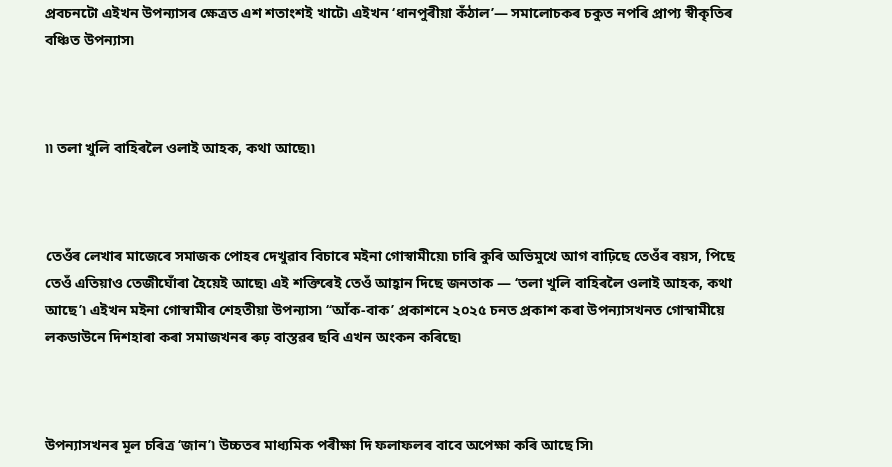প্ৰবচনটো এইখন উপন্যাসৰ ক্ষেত্ৰত এশ শতাংশই খাটে৷ এইখন ‘ধানপুৰীয়া কঁঠাল’— সমালোচকৰ চকুত নপৰি প্ৰাপ্য স্বীকৃতিৰ বঞ্চিত উপন্যাস৷



৷৷ তলা খুলি বাহিৰলৈ ওলাই আহক, কথা আছে৷৷



তেওঁৰ লেখাৰ মাজেৰে সমাজক পোহৰ দেখুৱাব বিচাৰে মইনা গোস্বামীয়ে৷ চাৰি কুৰি অভিমুখে আগ বাঢ়িছে তেওঁৰ বয়স, পিছে তেওঁ এতিয়াও তেজীঘোঁৰা হৈয়েই আছে৷ এই শক্তিৰেই তেওঁ আহ্বান দিছে জনতাক — ‘তলা খুলি বাহিৰলৈ ওলাই আহক, কথা আছে’৷ এইখন মইনা গোস্বামীৰ শেহতীয়া উপন্যাস৷ ‘‘আঁক-বাক’ প্ৰকাশনে ২০২৫ চনত প্ৰকাশ কৰা উপন্যাসখনত গোস্বামীয়ে লকডাউনে দিশহাৰা কৰা সমাজখনৰ ৰুঢ় বাস্তৱৰ ছবি এখন অংকন কৰিছে৷



উপন্যাসখনৰ মূল চৰিত্ৰ ‘জান’৷ উচ্চতৰ মাধ্যমিক পৰীক্ষা দি ফলাফলৰ বাবে অপেক্ষা কৰি আছে সি৷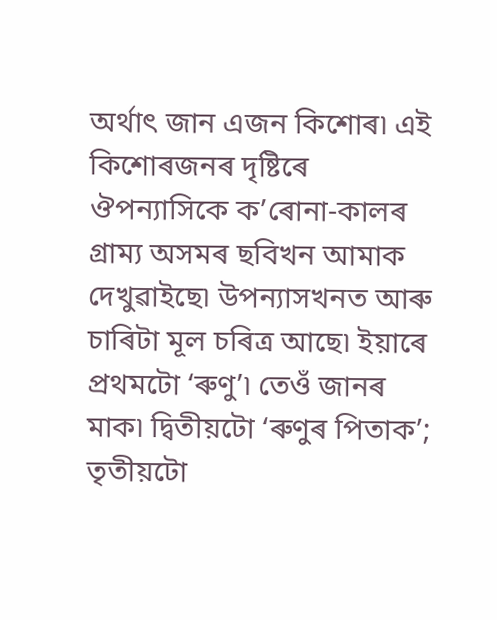অৰ্থাৎ জান এজন কিশোৰ৷ এই কিশোৰজনৰ দৃষ্টিৰে ঔপন্যাসিকে ক’ৰোনা-কালৰ গ্ৰাম্য অসমৰ ছবিখন আমাক দেখুৱাইছে৷ উপন্যাসখনত আৰু চাৰিটা মূল চৰিত্ৰ আছে৷ ইয়াৰে প্ৰথমটো ‘ৰুণু’৷ তেওঁ জানৰ মাক৷ দ্বিতীয়টো ‘ৰুণুৰ পিতাক’; তৃতীয়টো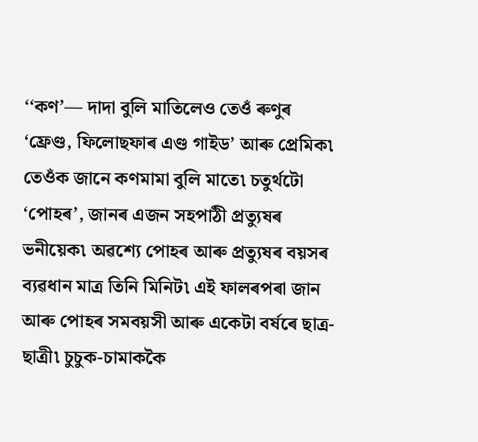‘‘কণ’— দাদা বুলি মাতিলেও তেওঁ ৰুণুৰ ‘ফ্ৰেণ্ড, ফিলোছফাৰ এণ্ড গাইড’ আৰু প্ৰেমিক৷ তেওঁক জানে কণমামা বুলি মাতে৷ চতুৰ্থটো ‘পোহৰ’, জানৰ এজন সহপাঠী প্ৰত্যুষৰ ভনীয়েক৷ অৱশ্যে পোহৰ আৰু প্ৰত্যুষৰ বয়সৰ ব্যৱধান মাত্ৰ তিনি মিনিট৷ এই ফালৰপৰা জান আৰু পোহৰ সমবয়সী আৰু একেটা বৰ্ষৰে ছাত্ৰ-ছাত্ৰী৷ চুচুক-চামাককৈ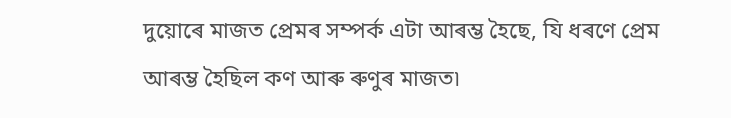দুয়োৰে মাজত প্ৰেমৰ সম্পৰ্ক এটা আৰম্ভ হৈছে, যি ধৰণে প্ৰেম আৰম্ভ হৈছিল কণ আৰু ৰুণুৰ মাজত৷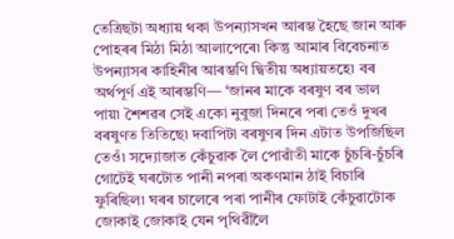তেত্ৰিছটা অধ্যায় থকা উপন্যাসখন আৰম্ভ হৈছে জান আৰু পোহৰৰ মিঠা মিঠা আলাপেৰে৷ কিন্তু আমাৰ বিবেচনাত উপন্যাসৰ কাহিনীৰ আৰম্ভণি দ্বিতীয় অধ্যায়তহে৷ বৰ অৰ্থপূৰ্ণ এই আৰম্ভণি— ‘জানৰ মাকে বৰষুণ বৰ ভাল পায়৷ শৈশৱৰ সেই একো নুবুজা দিনৰে পৰা তেওঁ দুখৰ বৰষুণত তিতিছে৷ দবাপিটা বৰষুণৰ দিন এটাত উপজিছিল তেওঁ৷ সদ্যোজাত কেঁচুৱাক লৈ পোৱাঁতী মাকে চুঁচৰি-চুঁচৰি গোটেই ঘৰটোত পানী নপৰা অকণমান ঠাই বিচাৰি ফুৰিছিল৷ ঘৰৰ চালেৰে পৰা পানীৰ ফোটাই কেঁচুৱাটোক জোকাই জোকাই যেন পৃথিৱীলৈ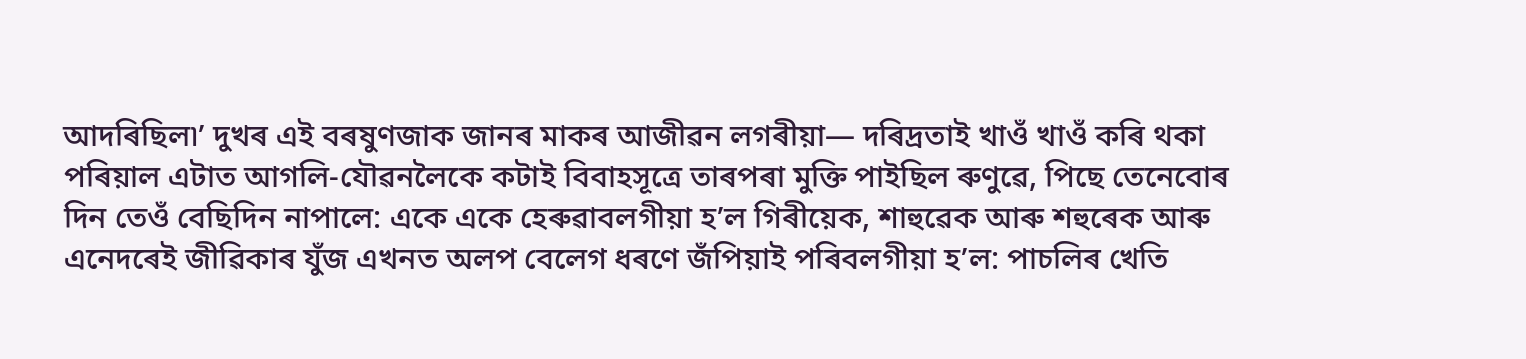আদৰিছিল৷’ দুখৰ এই বৰষুণজাক জানৰ মাকৰ আজীৱন লগৰীয়া— দৰিদ্ৰতাই খাওঁ খাওঁ কৰি থকা পৰিয়াল এটাত আগলি-যৌৱনলৈকে কটাই বিবাহসূত্ৰে তাৰপৰা মুক্তি পাইছিল ৰুণুৱে, পিছে তেনেবোৰ দিন তেওঁ বেছিদিন নাপালে: একে একে হেৰুৱাবলগীয়া হ’ল গিৰীয়েক, শাহুৱেক আৰু শহুৰেক আৰু এনেদৰেই জীৱিকাৰ যুঁজ এখনত অলপ বেলেগ ধৰণে জঁপিয়াই পৰিবলগীয়া হ’ল: পাচলিৰ খেতি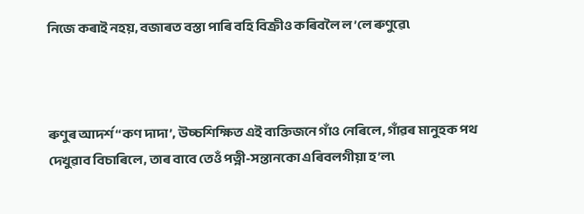নিজে কৰাই নহয়, বজাৰত বস্তা পাৰি বহি বিক্ৰীও কৰিবলৈ ল’লে ৰুণুৱে৷



ৰুণুৰ আদৰ্শ ‘‘কণ দাদা’, উচ্চশিক্ষিত এই ব্যক্তিজনে গাঁও নেৰিলে, গাঁৱৰ মানুহক পথ দেখুৱাব বিচাৰিলে, তাৰ বাবে তেওঁ পত্নী-সন্তানকো এৰিবলগীয়া হ’ল৷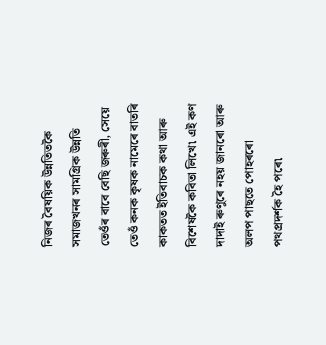নিজৰ বৈষয়িক উন্নতিতকৈ সমাজখনৰ সামগ্ৰিক উন্নতি তেওঁৰ বাবে বেছি জৰুৰী, সেয়ে তেওঁ কনক কৃষক নামেৰে বাতৰি কাকতত ইতিবাচক কথা আৰু বিশেষকৈ কবিতা লিখে৷ এই কণ দাদাই ৰুণুৰে নহয় জানৰো আৰু অলপ পাছতে পোহৰৰো পথপ্ৰদৰ্শক হৈ পৰে৷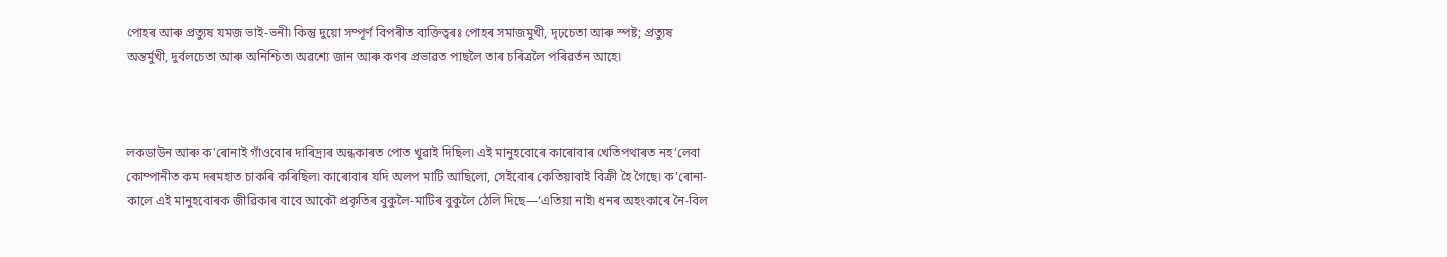পোহৰ আৰু প্ৰত্যুষ যমজ ভাই-ভনী৷ কিন্তু দুয়ো সম্পূৰ্ণ বিপৰীত ব্যক্তিত্বৰঃ পোহৰ সমাজমুখী, দৃঢ়চেতা আৰু স্পষ্ট; প্ৰত্যুষ অন্তৰ্মুখী, দুৰ্বলচেতা আৰু অনিশ্চিত৷ অৱশ্যে জান আৰু কণৰ প্ৰভাৱত পাছলৈ তাৰ চৰিত্ৰলৈ পৰিৱৰ্তন আহে৷



লকডাউন আৰু ক’ৰোনাই গাঁওবোৰ দাৰিদ্ৰ্যৰ অন্ধকাৰত পোত খুৱাই দিছিল৷ এই মানুহবোৰে কাৰোবাৰ খেতিপথাৰত নহ’লেবা কোম্পানীত কম দৰমহাত চাকৰি কৰিছিল৷ কাৰোবাৰ যদি অলপ মাটি আছিলো, সেইবোৰ কেতিয়াবাই বিক্ৰী হৈ গৈছে৷ ক’ৰোনা-কালে এই মানুহবোৰক জীৱিকাৰ বাবে আকৌ প্ৰকৃতিৰ বুকুলৈ-মাটিৰ বুকুলৈ ঠেলি দিছে—‘এতিয়া নাই৷ ধনৰ অহংকাৰে নৈ-বিল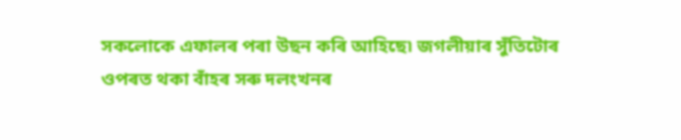সকলোকে এফালৰ পৰা উছন কৰি আহিছে৷ জগলীয়াৰ সুঁতিটোৰ ওপৰত থকা বাঁহৰ সৰু দলংখনৰ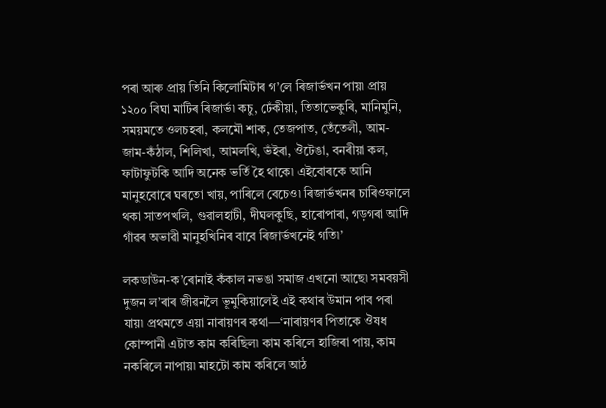পৰা আৰু প্ৰায় তিনি কিলোমিটাৰ গ’লে ৰিজাৰ্ভখন পায়৷ প্রায় ১২০০ বিঘা মাটিৰ ৰিজার্ভ৷ কচু, ঢেঁকীয়া, তিতাভেকুৰি, মানিমুনি, সময়মতে ওলচহৰা, কলমৌ শাক, তেজপাত, তেঁতেলী, আম-জাম-কঁঠাল, শিলিখা, আমলখি, ভঁইৰা, ঔটেঙা, বনৰীয়া কল, ফাটাফুটকি আদি অনেক ভর্তি হৈ থাকে৷ এইবোৰকে আনি মানুহবোৰে ঘৰতো খায়, পাৰিলে বেচেও৷ ৰিজাৰ্ভখনৰ চাৰিওফালে থকা সাতপখলি, গুৱালহাটী, দীঘলকুছি, হাৰোপাৰা, গড়গৰা আদি গাঁৱৰ অভাৱী মানুহখিনিৰ বাবে ৰিজার্ভখনেই গতি৷’

লকডাউন-ক’ৰোনাই কঁকাল নভঙা সমাজ এখনো আছে৷ সমবয়সী দুজন ল’ৰাৰ জীৱনলৈ ভূমুকিয়ালেই এই কথাৰ উমান পাব পৰা যায়৷ প্ৰথমতে এয়া নাৰায়ণৰ কথা—‘নাৰায়ণৰ পিতাকে ঔষধ কোম্পানী এটাত কাম কৰিছিল৷ কাম কৰিলে হাজিৰা পায়, কাম নকৰিলে নাপায়৷ মাহটো কাম কৰিলে আঠ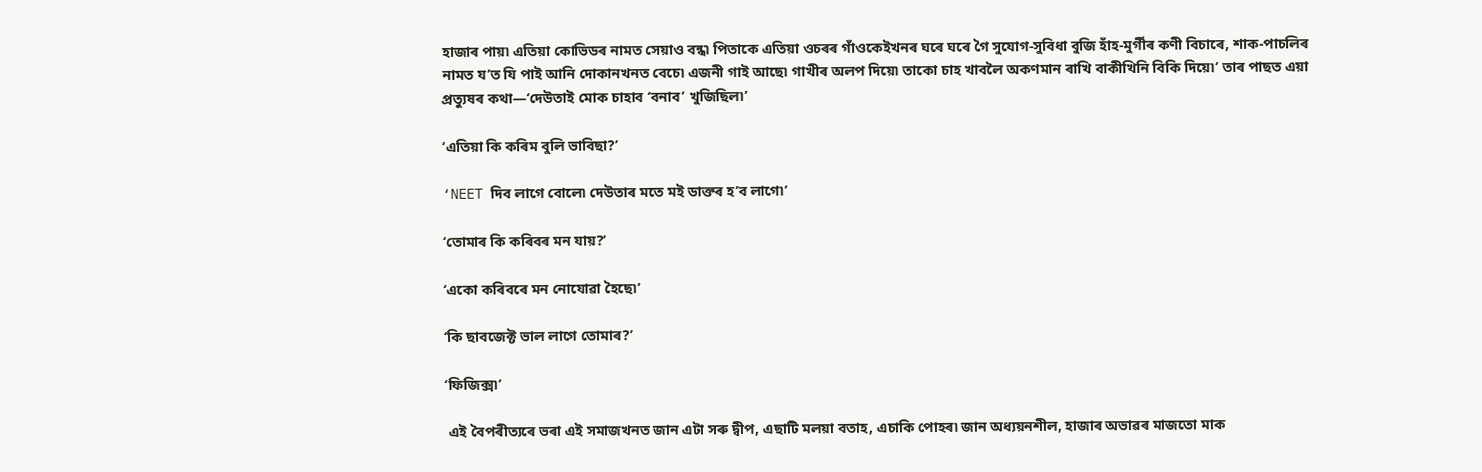হাজাৰ পায়৷ এতিয়া কোভিডৰ নামত সেয়াও বন্ধ৷ পিতাকে এতিয়া ওচৰৰ গাঁওকেইখনৰ ঘৰে ঘৰে গৈ সুযোগ-সুবিধা বুজি হাঁহ-মুৰ্গীৰ কণী বিচাৰে, শাক-পাচলিৰ নামত য’ত যি পাই আনি দোকানখনত বেচে৷ এজনী গাই আছে৷ গাখীৰ অলপ দিয়ে৷ তাকো চাহ খাবলৈ অকণমান ৰাখি বাকীখিনি বিকি দিয়ে৷’ তাৰ পাছত এয়া প্ৰত্যুষৰ কথা—‘দেউতাই মোক চাহাব ‘বনাব’ খুজিছিল৷’

‘এতিয়া কি কৰিম বুলি ভাবিছা?’

‘NEET দিব লাগে বোলে৷ দেউতাৰ মতে মই ডাক্তৰ হ’ব লাগে৷’

‘তোমাৰ কি কৰিবৰ মন যায়?’

‘একো কৰিবৰে মন নোযোৱা হৈছে৷’

‘কি ছাবজেক্ট ভাল লাগে তোমাৰ?’

‘ফিজিক্স৷’

 এই বৈপৰীত্যৰে ভৰা এই সমাজখনত জান এটা সৰু দ্বীপ, এছাটি মলয়া বতাহ, এচাকি পোহৰ৷ জান অধ্যয়নশীল, হাজাৰ অভাৱৰ মাজতো মাক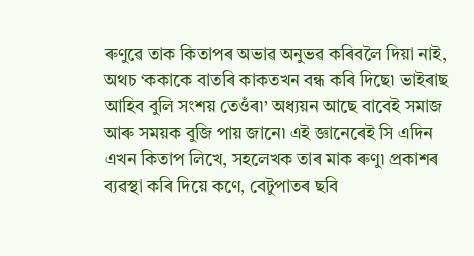ৰুণুৱে তাক কিতাপৰ অভাৱ অনুভৱ কৰিবলৈ দিয়া নাই, অথচ ‘ককাকে বাতৰি কাকতখন বন্ধ কৰি দিছে৷ ভাইৰাছ আহিব বুলি সংশয় তেওঁৰ৷’ অধ্যয়ন আছে বাবেই সমাজ আৰু সময়ক বুজি পায় জানে৷ এই জ্ঞানেৰেই সি এদিন এখন কিতাপ লিখে, সহলেখক তাৰ মাক ৰুণু৷ প্ৰকাশৰ ব্যৱস্থা কৰি দিয়ে কণে, বেটুপাতৰ ছবি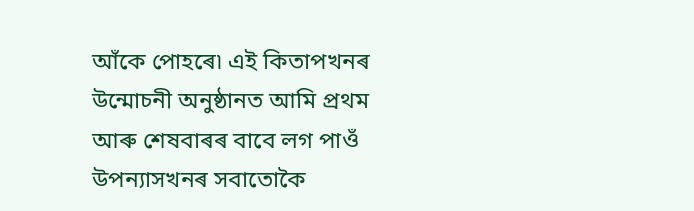আঁকে পোহৰে৷ এই কিতাপখনৰ উন্মোচনী অনুষ্ঠানত আমি প্ৰথম আৰু শেষবাৰৰ বাবে লগ পাওঁ উপন্যাসখনৰ সবাতোকৈ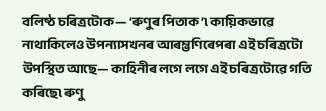বলিষ্ঠ চৰিত্ৰটোক— ‘ৰুণুৰ পিতাক’৷ কায়িকভাৱে নাথাকিলেও উপন্যাসখনৰ আৰম্ভণিৰেপৰা এই চৰিত্ৰটো উপস্থিত আছে— কাহিনীৰ লগে লগে এই চৰিত্ৰটোৱে গতি কৰিছে৷ ৰুণু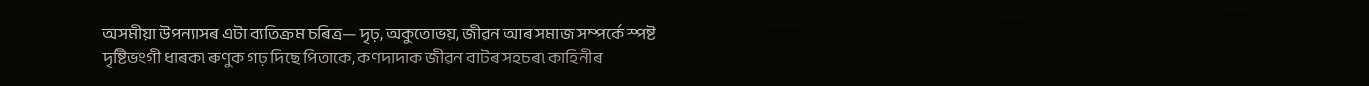অসমীয়া উপন্যাসৰ এটা ব্যতিক্ৰম চৰিত্ৰ— দৃঢ়, অকুতোভয়, জীৱন আৰ সমাজ সম্পৰ্কে স্পষ্ট দৃষ্টিভংগী ধাৰক৷ ৰুণুক গঢ় দিছে পিতাকে, কণদাদাক জীৱন বাটৰ সহচৰ৷ কাহিনীৰ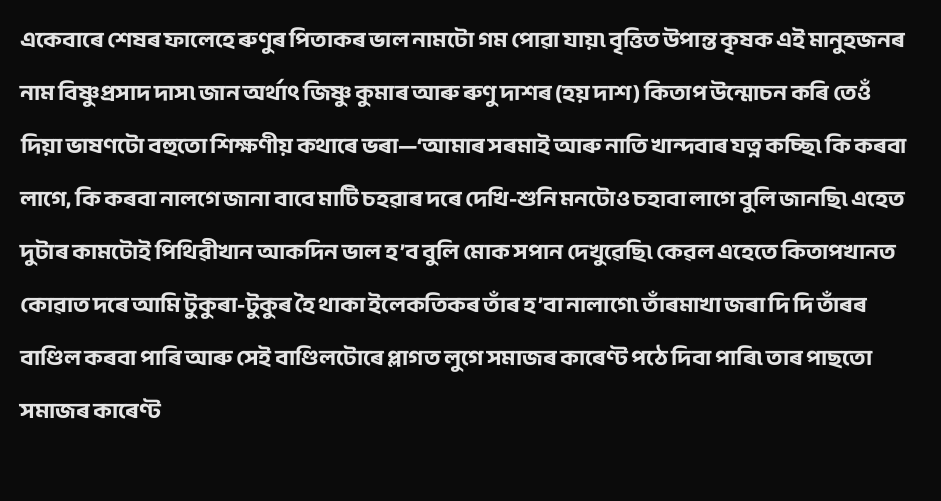একেবাৰে শেষৰ ফালেহে ৰুণুৰ পিতাকৰ ভাল নামটো গম পোৱা যায়৷ বৃত্তিত উপান্ত কৃষক এই মানুহজনৰ নাম বিষ্ণুপ্ৰসাদ দাস৷ জান অৰ্থাৎ জিষ্ণু কুমাৰ আৰু ৰুণু দাশৰ (হয় দাশ) কিতাপ উন্মোচন কৰি তেওঁ দিয়া ভাষণটো বহুতো শিক্ষণীয় কথাৰে ভৰা—‘আমাৰ সৰমাই আৰু নাতি খান্দবাৰ যত্ন কচ্ছি৷ কি কৰবা লাগে, কি কৰবা নালগে জানা বাবে মাটি চহৱাৰ দৰে দেখি-শুনি মনটোও চহাবা লাগে বুলি জানছি৷ এহেত দুটাৰ কামটোই পিথিৱীখান আকদিন ভাল হ’ব বুলি মোক সপান দেখুৱেছি৷ কেৱল এহেতে কিতাপখানত কোৱাত দৰে আমি টুকুৰা-টুকুৰ হৈ থাকা ইলেকতিকৰ তাঁৰ হ’বা নালাগে৷ তাঁৰমাখা জৰা দি দি তাঁৰৰ বাণ্ডিল কৰবা পাৰি আৰু সেই বাণ্ডিলটোৰে প্লাগত লুগে সমাজৰ কাৰেণ্ট পঠে দিবা পাৰি৷ তাৰ পাছতো সমাজৰ কাৰেণ্ট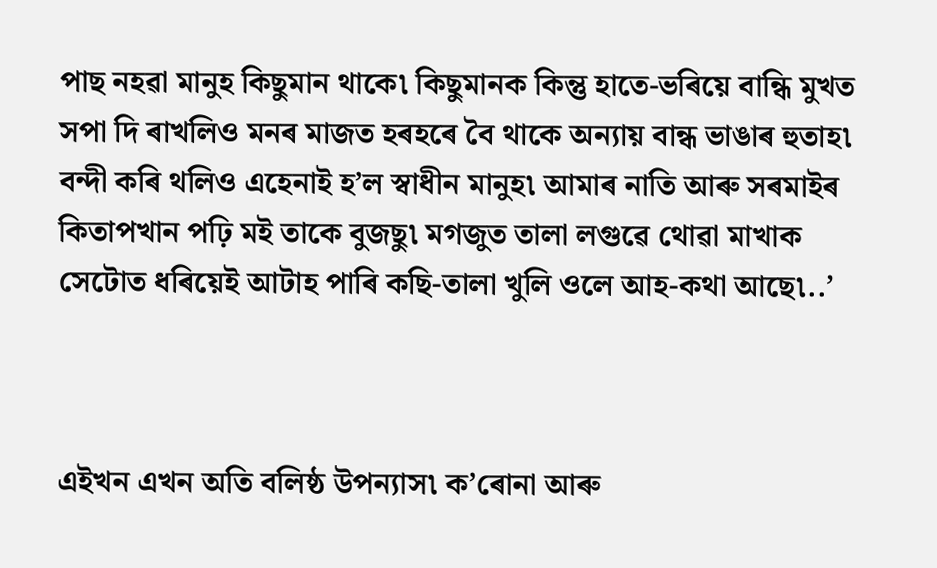পাছ নহৱা মানুহ কিছুমান থাকে৷ কিছুমানক কিন্তু হাতে-ভৰিয়ে বান্ধি মুখত সপা দি ৰাখলিও মনৰ মাজত হৰহৰে বৈ থাকে অন্যায় বান্ধ ভাঙাৰ হুতাহ৷ বন্দী কৰি থলিও এহেনাই হ’ল স্বাধীন মানুহ৷ আমাৰ নাতি আৰু সৰমাইৰ কিতাপখান পঢ়ি মই তাকে বুজছু৷ মগজুত তালা লগুৱে থোৱা মাখাক সেটোত ধৰিয়েই আটাহ পাৰি কছি-তালা খুলি ওলে আহ-কথা আছে৷..’



এইখন এখন অতি বলিষ্ঠ উপন্যাস৷ ক’ৰোনা আৰু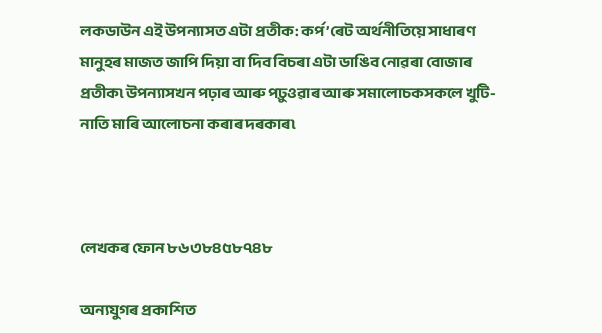লকডাউন এই উপন্যাসত এটা প্ৰতীক: কৰ্প’ৰেট অৰ্থনীতিয়ে সাধাৰণ মানুহৰ মাজত জাপি দিয়া বা দিব বিচৰা এটা ডাঙিব নোৱৰা বোজাৰ প্ৰতীক৷ উপন্যাসখন পঢ়াৰ আৰু পঢ়ুওৱাৰ আৰু সমালোচকসকলে খুটি-নাতি মাৰি আলোচনা কৰাৰ দৰকাৰ৷



লেখকৰ ফোন ৮৬৩৮৪৫৮৭৪৮

অন্যযুগৰ প্ৰকাশিত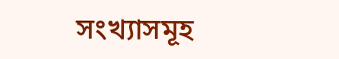সংখ্যাসমূহ